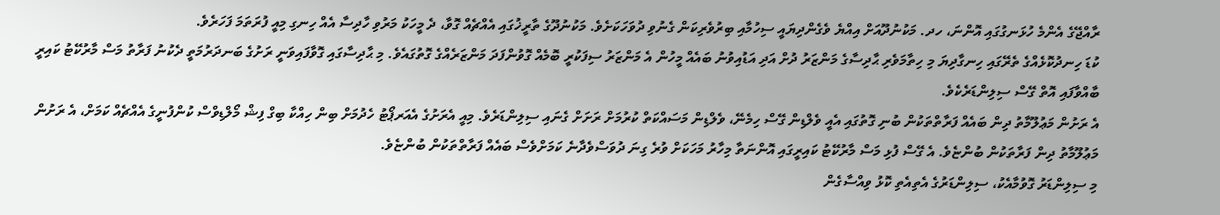ރާއްޖޭގެ އެންމެ ހުޅަނގުގައި އޮންނަ، ހދ. މަކުނުދޫއަށް އިއްޔެ ވެގެންދިޔައީ ސިހުމާއި ބިރުވެރިކަން ގެނުވި ދުވަހަކަށެވެ. މަކުނުދޫގެ ތާރީޚުގައި އެއްޗެއް ގޮވާ، ދެ މީހަކު މަރުވި ހާދިސާ އެއް ހިނގި މިއީ ފުރަތަމަ ފަހަރެވެ.
ކުޑަ ހިނދުކޮޅެއްގެ ތެރޭގައި ހިނގާދިޔަ މި ހިތާމަވެރި ޙާދިސާގެ މަންޒަރު ދުށް އަދި އަޑުއިވުނު ބައެއް މީހުން އެ މަންޒަރު ސިފަކުރީ ބޮމެއް ގޮވުންފަދަ މަންޒަރެއްގެ ގޮތުގައެވެ. މި ޙާދިސާގައި ގޮވާފައިވަނީ ރަށުގެ ބަނދަރުމަތީ ދެކުނު ފަރާތު މަސް މާރުކޭޓު ކައިރީ ބާއްވާފައި އޮތް ގޭސް ސިލިންޑަރެކެވެ.
އެ ރަށުން މަޢުލޫމާތު ދިން ބައެއް ފަރާތްތަކުން ބުނި ގޮތުގައި އެއީ ވެލްޑިން ގޭސް ހިމެނޭ، ވެލްޑިން މަސައްކަތް ކުރުމަށް ރަށަށް ގެނައި ސިލިންޑަރެވެ. މިއީ އެރަށުގެ އެއަރޕޯޓު ހެދުމަށް ބިން ހިއްކާ ބިގް ފިޝް މޯލްޑިވްސް ކުންފުނީގެ އެއްޗެއް ކަމަށް، އެ ރަށުން މަޢުލޫމާތު ދިން ފަރާތަކުން ބުންޏެވެ. އެ ގޭސް ފުޅި މަސް މާރުކޭޓު ކައިރީގައި އޮންނަތާ މިހާރު މަހަކަށް ވުރެ ގިނަ ދުވަސްވެދާނެ ކަމަށްވެސް ބައެއް ފަރާތްތަކުން ބުންޏެވެ.
މި ސިލިންޑަރު ގޮވުމާއެކު، ސިލިންޑަރުގެ އެތިއެތި ކޮޅު ވިއްސާގެން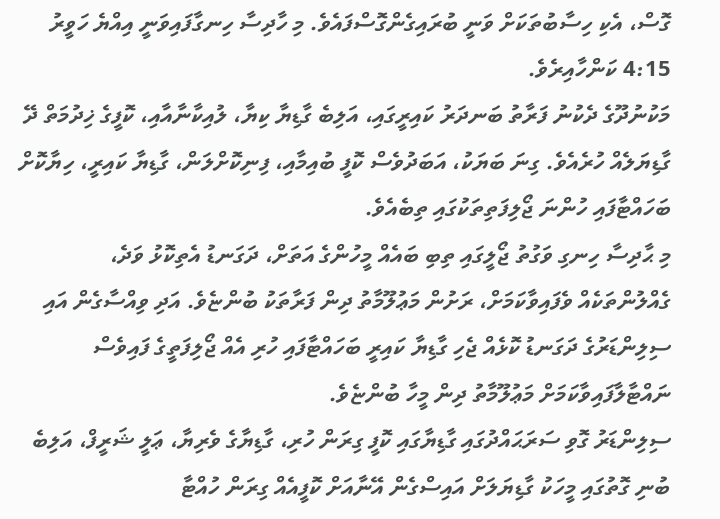ގޮސް، އެކި ހިސާބުތަކަށް ވަނީ ބުރައިގެންގޮސްފައެވެ. މި ހާދިސާ ހިނގާފައިވަނީ އިއްޔެ ހަވީރު 4:15 ކަންހާއިރެވެ.
މަކުނުދޫގެ ދެކުނު ފަރާތު ބަނދަރު ކައިރީގައި، އަލިބެ ގާޑިޔާ ކިޔާ، ލުއިކާނާއާއި، ކޮފީގެ ޚިދުމަތް ދޭ ގާޑިޔަލެއް ހުރެއެވެ. ގިނަ ބަޔަކު، އަބަދުވެސް ކޮފީ ބުއިމާއި، ފިނިކޮށްލަން، ގާޑިޔާ ކައިރީ، ހިޔާކޮށް ބަހައްޓާފައި ހުންނަ ޖޯލިފަތިތަކުގައި ތިބެއެވެ.
މި ޙާދިސާ ހިނގި ވަގުތު ޖޯލީގައި ތިބި ބައެއް މީހުންގެ އަތަށް، ދަގަނޑު އެތިކޮޅު ވަދެ، ގެއްލުންތަކެއް ވެފައިވާކަމަށް، ރަށުން މަޢުލޫމާތު ދިން ފަރާތަކު ބުންޏެވެ. އަދި ވިއްސާގެން އައި ސިލިންޑަރުގެ ދަގަނޑު ކޮޅެއް ޖެހި ގާޑިޔާ ކައިރީ ބަހައްޓާފައި ހުރި އެއް ޖޯލިފަތީގެ ފައިވެސް ނައްޓާލާފައިވާކަމަށް މަޢުލޫމާތު ދިން މީހާ ބުންޏެވެ.
ސިލިންޑަރު ގޮވި ސަރަޙައްދުގައި ގާޑިޔާގައި ކޮފީ ގިރަން ހުރި، ގާޑިޔާގެ ވެރިޔާ، ޢަލީ ޝަރީފް، އަލިބެ ބުނި ގޮތުގައި މީހަކު ގާޑިޔަލަށް އައިސްގެން އޭނާއަށް ކޮފީއެއް ގިރަން ހުއްޓާ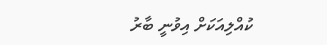ކުއްލިއަކަށް އިވުނީ ބާރު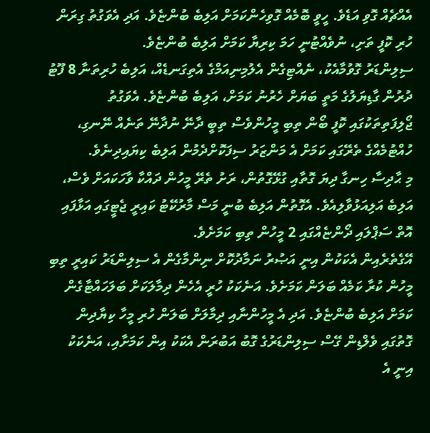އެއްޗެއް ގޮވި އަޑެވެ. ހީވީ ބޮމެއް ގޮވިހެންކަމަށް އަލިބެ ބުންޏެވެ. އަދި އެވަގުތު ގިރަން ހުރި ކޮފީ ތަށި، ނުވެއްޓުނީ ހަމަ ކިރިޔާ ކަމަށް އަލިބެ ބުންޏެވެ.
ސިލިންޑަރު ގޮވުމާއެކު، ނެއްޓިގެން އެލުމިނިއަމްގެ އެތިގަނޑެއް، އަލިބެ ހުރިތަނާ 8 ފޫޓު ދުރުން ގާޑިޔަލުގެ މަތީ ބަޔަށް ހެރުނު ކަމަށް، އަލިބެ ބުންޏެވެ. އެވަގުތު ޖޯލިފަތިތަކުގައި ކޮފީ ބޯން ތިބި މީހުންވެސް ތިބީ ދާނޭ ނުދާނޭ ތަނެއް ނޭނގި، ހުއްޓުމެއްގެ ތެރޭގައި ކަމަށް އެ މަންޒަރު ސިފަކޮށްދެމުން އަލިބެ ކިޔައިދިނެވެ.
މި ޙާދިސާ ހިނގާ ދިޔަ ގޮތާއި ގުޅޭގޮތުން، ރަށު ތެރޭ މީހުން ދައްކާ ވާހަކައަށް ވެސް، އަލިބެ އަލިއަޅުވާލިއެވެ. އެގޮތުން އަލިބެ ބުނީ މަސް މާރުކޭޓު ކައިރީ ޖެޓީގައި އަޅާފައި އޮތް ސަޕްލައި ދޯންޏެއްގައި 2 މީހުން ތިބި ކަމަށެވެ.
އޭގެތެރެއިން އެކަކުން އިނީ އަޞުރު ނަމާދުކޮށް ނިންމާގެން އެ ސިލިންޑަރު ކައިރީ ތިބި މީހުން ކުރާ ކަމެއް ބަލަން ކަމަށެވެ. އަނެކަކު ހުރީ އެހެން ދިމާލަކަށް ބަލަހައްޓާގެން ކަމަށް އަލިބެ ބުންޏެވެ. އަދި އެ މީހުންނާއި ދިމާލަށް ބަލަން ހުރި މީހާ ކިޔާދިން ގޮތުގައި ވެލްޑިން ގޭސް ސިލިންޑަރުގެ ގޮބު އަބުރަން އެކަކު އިން ކަމަށާއި، އަނެކަކު އިނީ އެ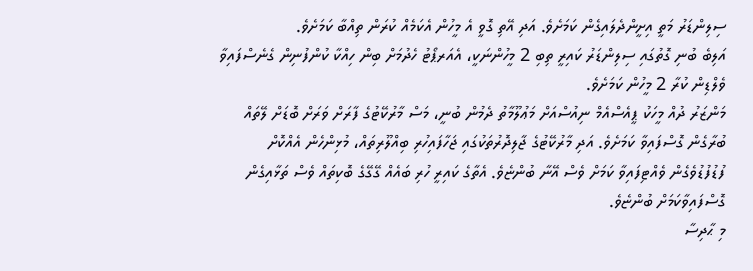ސިލިންޑަރު މަތީ އިށީންދެލައިގެން ކަމަށެވެ. އަދި އޭތި ގޮވީ އެ މީހުން އެކަމެއް ކުރަން ތިއްބާ ކަމަށެވެ.
އަލިބެ ބުނި ގޮތުގައި ސިލިންޑަރު ކައިރީ ތިބި 2 މީހުންނަކީ، އެއަރޕޯޓު ހެދުމަށް ބިން ހިއްކާ ކުންފުނިން ގެނެސްފައިވާ ވެލްޑިން ކުރާ 2 މީހުން ކަމަށެވެ.
މަންޒަރު ދުއް މީހަކު ޕީއެސްއެމް ނިއުސްއަށް މަޢުލޫމާތު ދެމުން ބުނީ، މަސް މާރުކޭޓުގެ ފާރަށް ވަރަށް ބޮޑަށް ލޭތައް ބުރާގެން ގޮސްފައިވާ ކަމަށެވެ. އަދި މާރުކޭޓުގެ ޖާލިދޮރުތަކުގައި ޖަހާފައިހުރި ބިއްލޫރިތައް، މުޅިންހެން އެއްކޮށް ފުޑުފުޑުވެގެން ވެއްޓިފައިވާ ކަމަށް ވެސް އޭނާ ބުންޏެވެ. އެތާގެ ކައިރީ ހުރި ބައެއް ގޭގޭގެ ބޮކިތައް ވެސް ތަޅާއިގެން ގޮސްފައިވާކަމަށް ބުންޏެވެ.
މި ޙާދިސާ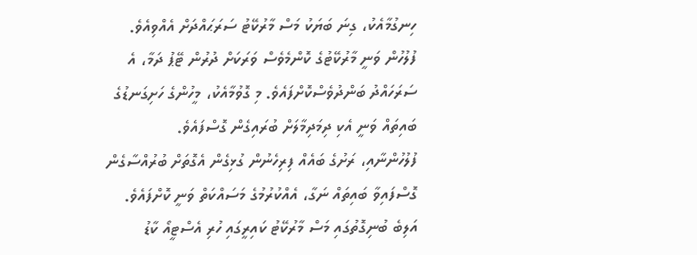ހިނގުމާއެކު، ގިނަ ބަޔަކު މަސް މާރުކޭޓު ސަރަޙައްދަށް އެއްވިއެވެ. ފުލުހުން ވަނީ މާރުކޭޓުގެ ކޮންމެވެސް ވަރަކަށް ދުރުން ޓޭޕު ދަމާ، އެ ސަރަހައްދު ބަންދުވެސްކޮށްފައެވެ. މި ގޮވުމާއެކު، މީހުންގެ ހަށިގަނޑުގެ ބައިތައް ވަނީ އެކި ދިމަދިމާލަށް ބުރައިގެން ގޮސްފައެވެ.
ފުލުހުންނާއި، ރަށުގެ ބައެއް ފިރިހެނުން ގުޅިގެން އެގޮތަށް ބުރުއްސާގެން ގޮސްފައިވާ ބައިތައް ނަގާ، އެއްކުރުމުގެ މަސައްކަތް ވަނީ ކޮށްފައެވެ. އަލިބެ ބުނިގޮތުގައި މަސް މާރުކޭޓު ކައިރީގައި ހުރި އެސްޓީއޯ ކާޑު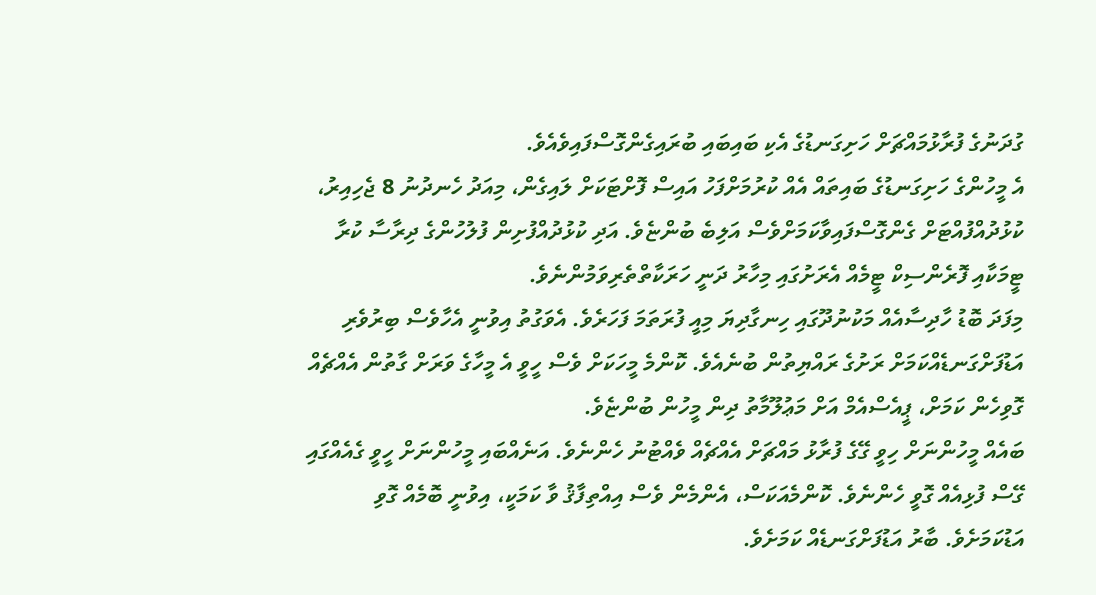ގުދަނުގެ ފުރާޅުމައްޗަށް ހަށިގަނޑުގެ އެކި ބައިބައި ބުރައިގެންގޮސްފައިވެއެވެ.
އެ މީހުންގެ ހަށިގަނޑުގެ ބައިތައް އެއް ކުރުމަށްފަހު އައިސް ފޮށްޓަކަށް ލައިގެން، މިއަދު ހެނދުނު 8 ޖެހިއިރު، ކުޅުދުއްފުއްޓަށް ގެންގޮސްފައިވާކަމަށްވެސް އަލިބެ ބުންޏެވެ. އަދި ކުޅުދުއްފުށިން ފުލުހުންގެ ދިރާސާ ކުރާ ޓީމަކާއި ފޮރެންސިކް ޓީމެއް އެރަށުގައި މިހާރު ދަނީ ހަރަކާތްތެރިވަމުންނެވެ.
މިފަދަ ބޮޑު ހާދިސާއެއް މަކުނުދޫގައި ހިނގާދިޔަ މިއީ ފުރަތަމަ ފަހަރެވެ. އެވަގުތު އިވުނީ އެހާވެސް ބިރުވެރި އަޑުފަށްގަނޑެއްކަމަށް ރަށުގެ ރައްޔިތުން ބުނެއެވެ. ކޮންމެ މީހަކަށް ވެސް ހީވީ އެ މީހާގެ ވަރަށް ގާތުން އެއްޗެއް ގޮވިހެން ކަމަށް، ޕީއެސްއެމް އަށް މަޢުލޫމާތު ދިން މީހުން ބުންޏެވެ.
ބައެއް މީހުންނަށް ހިވީ ގޭގެ ފުރާޅު މައްޗަށް އެއްޗެއް ވެއްޓުނު ހެންނެވެ. އަނެއްބައި މީހުންނަށް ހީވީ ގެއެއްގައި ގޭސް ފުޅިއެއް ގޮވީ ހެންނެވެ. ކޮންމެއަކަސް، އެންމެން ވެސް އިއްތިފާޤު ވާ ކަމަކީ، އިވުނީ ބޮމެއް ގޮވި އަޑުކަމަށެވެ. ބާރު އަޑުފަށްގަނޑެއް ކަމަށެވެ.